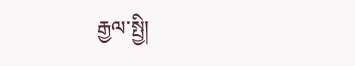རྒྱལ་སྤྱི།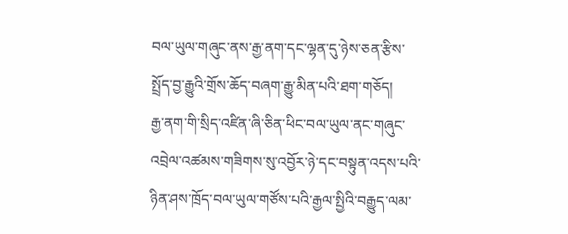བལ་ཡུལ་གཞུང་ནས་རྒྱ་ནག་དང་ལྷན་དུ་ཉེས་ཅན་རྩིས་སྤྲོད་བྱ་རྒྱུའི་གྲོས་ཆོད་བཞག་རྒྱུ་མིན་པའི་ཐག་གཅོད།
རྒྱ་ནག་གི་སྲིད་འཛིན་ཞི་ཅིན་ཕིང་བལ་ཡུལ་ནང་གཞུང་འབྲེལ་འཚམས་གཟིགས་སུ་འབྱོར་ཉེ་དང་བསྟུན་འདས་པའི་ཉིན་ཤས་ཁྲོད་བལ་ཡུལ་གཙོས་པའི་རྒྱལ་སྤྱིའི་བརྒྱུད་ལམ་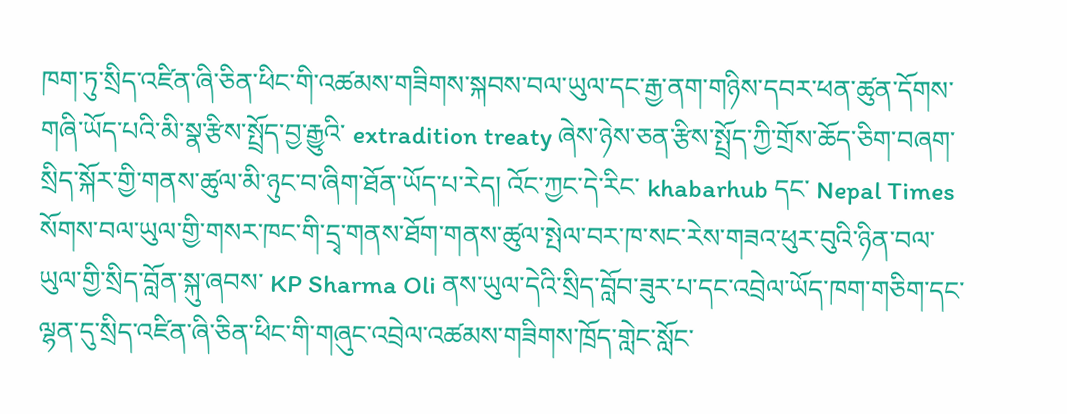ཁག་ཏུ་སྲིད་འཛིན་ཞི་ཅིན་ཕིང་གི་འཚམས་གཟིགས་སྐབས་བལ་ཡུལ་དང་རྒྱ་ནག་གཉིས་དབར་ཕན་ཚུན་དོགས་གཞི་ཡོད་པའི་མི་སྣ་རྩིས་སྤྲོད་བྱ་རྒྱུའི་ extradition treaty ཞེས་ཉེས་ཅན་རྩིས་སྤྲོད་ཀྱི་གྲོས་ཆོད་ཅིག་བཞག་སྲིད་སྐོར་གྱི་གནས་ཚུལ་མི་ཉུང་བ་ཞིག་ཐོན་ཡོད་པ་རེད། འོང་ཀྱང་དེ་རིང་ khabarhub དང་ Nepal Times སོགས་བལ་ཡུལ་གྱི་གསར་ཁང་གི་དྲྭ་གནས་ཐོག་གནས་ཚུལ་སྤེལ་བར་ཁ་སང་རེས་གཟའ་ཕུར་བུའི་ཉིན་བལ་ཡུལ་གྱི་སྲིད་བློན་སྐུ་ཞབས་ KP Sharma Oli ནས་ཡུལ་དེའི་སྲིད་བློབ་ཟུར་པ་དང་འབྲེལ་ཡོད་ཁག་གཅིག་དང་ལྷན་དུ་སྲིད་འཛིན་ཞི་ཅིན་ཕིང་གི་གཞུང་འབྲེལ་འཚམས་གཟིགས་ཁྲོད་གླེང་སློང་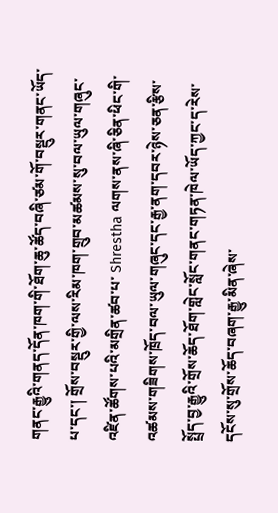གནང་རྒྱུའི་གནད་དོན་ཁག་གི་ཐོག་ཆུ་ཚོད་བཞི་ཙམ་གོ་བསྡུར་གནང་ཡོད་པ་དང་། གྲོས་བསྡུར་གྱི་ལས་རིམ་ཁག་གྲུབ་མཚམས་སུ་བལ་ཡུལ་གཞུང་འཛིན་ཚོགས་པའི་མགྲིན་ཚབ་པ་ Shrestha ལགས་ནས་ཞི་ཅིན་ཕིང་གི་འཚམས་གཟིགས་ཁྲོད་བལ་ཡུལ་གཞུང་དང་རྒྱ་ནག་དབར་ཉེས་ཅན་རྩིས་སྤྲོད་བྱ་རྒྱུའི་གྲོས་ཆོད་ཐོག་གླེང་སློང་གནང་གཏན་ཁེལ་ཡོད་ཀྱང་ད་རེས་དངོས་སུ་གྲོས་ཆོད་བཞག་རྒྱུ་མིན་ཞེས་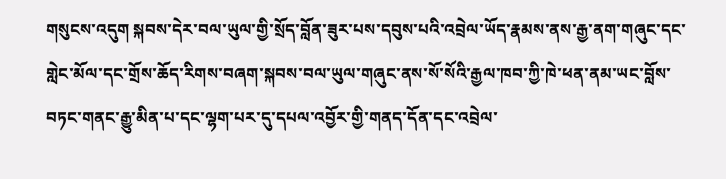གསུངས་འདུག སྐབས་དེར་བལ་ཡུལ་གྱི་སྲོད་བློན་ཟུར་པས་དབུས་པའི་འབྲེལ་ཡོད་རྣམས་ནས་རྒྱ་ནག་གཞུང་དང་གླེང་མོལ་དང་གྲོས་ཆོད་རིགས་བཞག་སྐབས་བལ་ཡུལ་གཞུང་ནས་སོ་སོའི་རྒྱལ་ཁབ་ཀྱི་ཁེ་ཕན་ནམ་ཡང་བློས་བཏང་གནང་རྒྱུ་མིན་པ་དང་ལྷག་པར་དུ་དཔལ་འབྱོར་གྱི་གནད་དོན་དང་འབྲེལ་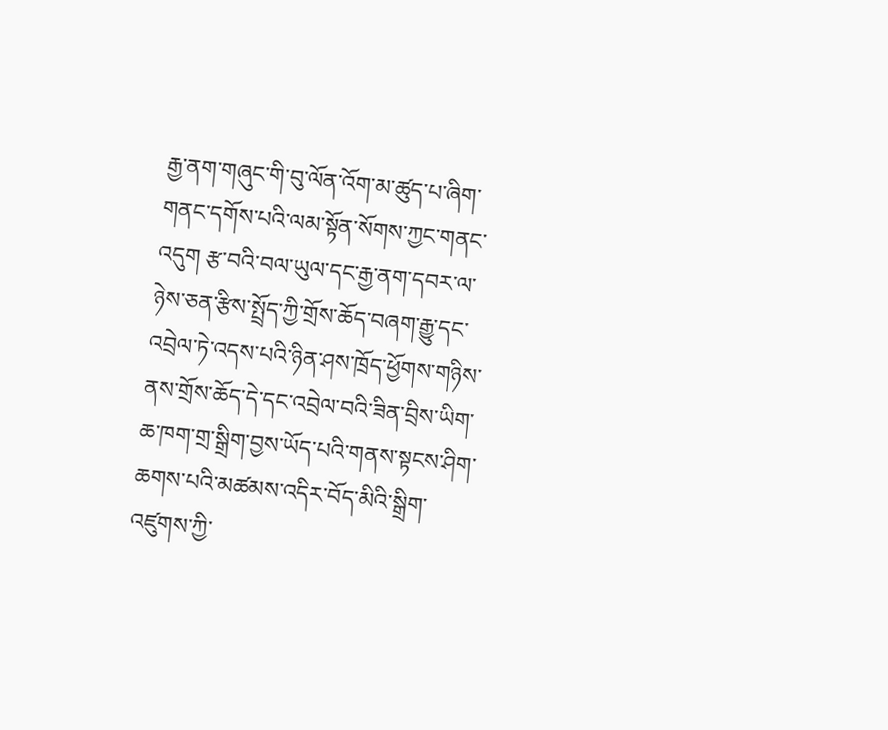རྒྱ་ནག་གཞུང་གི་བུ་ལོན་འོག་མ་ཚུད་པ་ཞིག་གནང་དགོས་པའི་ལམ་སྟོན་སོགས་ཀྱང་གནང་འདུག རྩ་བའི་བལ་ཡུལ་དང་རྒྱ་ནག་དབར་ལ་ཉེས་ཅན་རྩིས་སྤྲོད་ཀྱི་གྲོས་ཆོད་བཞག་རྒྱུ་དང་འབྲེལ་ཏེ་འདས་པའི་ཉིན་ཤས་ཁྲོད་ཕྱོགས་གཉིས་ནས་གྲོས་ཆོད་དེ་དང་འབྲེལ་བའི་ཟིན་བྲིས་ཡིག་ཆ་ཁག་གྲ་སྒྲིག་བྱས་ཡོད་པའི་གནས་སྟངས་ཤིག་ཆགས་པའི་མཚམས་འདིར་བོད་མིའི་སྒྲིག་འཛུགས་ཀྱི་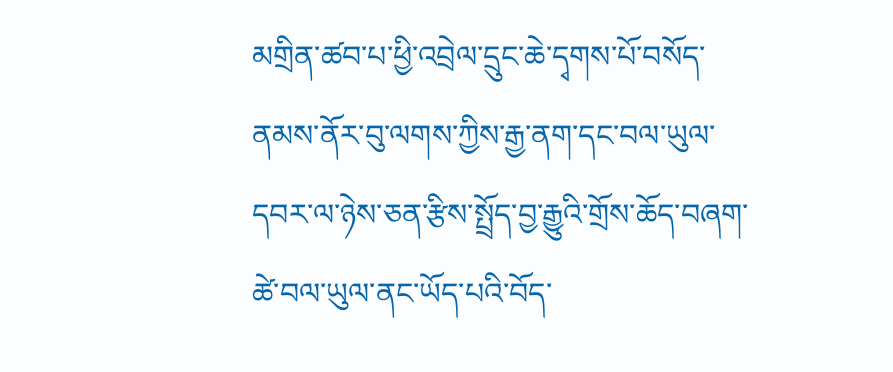མགྲིན་ཚབ་པ་ཕྱི་འབྲེལ་དྲུང་ཆེ་དྭགས་པོ་བསོད་ནམས་ནོར་བུ་ལགས་ཀྱིས་རྒྱ་ནག་དང་བལ་ཡུལ་དབར་ལ་ཉེས་ཅན་རྩིས་སྤྲོད་བྱ་རྒྱུའི་གྲོས་ཆོད་བཞག་ཚེ་བལ་ཡུལ་ནང་ཡོད་པའི་བོད་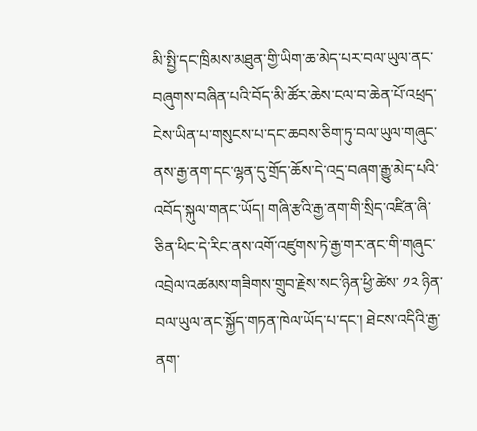མི་སྤྱི་དང་ཁྲིམས་མཐུན་གྱི་ཡིག་ཆ་མེད་པར་བལ་ཡུལ་ནང་བཞུགས་བཞིན་པའི་བོད་མི་ཚོར་ཆེས་ངལ་བ་ཆེན་པོ་འཕྲད་ངེས་ཡིན་པ་གསུངས་པ་དང་ཆབས་ཅིག་ཏུ་བལ་ཡུལ་གཞུང་ནས་རྒྱ་ནག་དང་ལྷན་དུ་གྲོད་ཆོས་དེ་འདྲ་བཞག་རྒྱུ་མེད་པའི་འབོད་སྐུལ་གནང་ཡོད། གཞི་རྩའི་རྒྱ་ནག་གི་སྲིད་འཛིན་ཞི་ཅིན་ཕིང་དེ་རིང་ནས་འགོ་འཛུགས་ཏེ་རྒྱ་གར་ནང་གི་གཞུང་འབྲེལ་འཚམས་གཟིགས་གྲུབ་རྗེས་སང་ཉིན་ཕྱི་ཚེས་ ༡༢ ཉིན་བལ་ཡུལ་ནང་སྐྱོད་གཏན་ཁེལ་ཡོད་པ་དང་། ཐེངས་འདིའི་རྒྱ་ནག་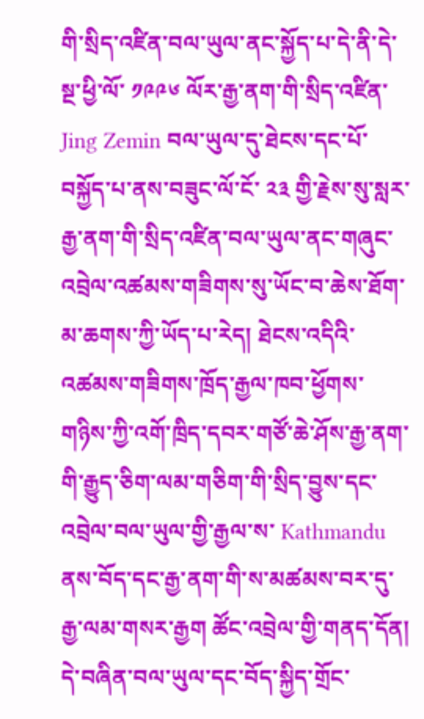གི་སྲིད་འཛིན་བལ་ཡུལ་ནང་སྐྱོད་པ་དེ་ནི་དེ་སྔ་ཕྱི་ལོ་ ༡༩༩༦ ལོར་རྒྱ་ནག་གི་སྲིད་འཛིན་ Jing Zemin བལ་ཡུལ་དུ་ཐེངས་དང་པོ་བསྐྱོད་པ་ནས་བཟུང་ལོ་ངོ་ ༢༣ གྱི་རྗེས་སུ་སླར་རྒྱ་ནག་གི་སྲིད་འཛིན་བལ་ཡུལ་ནང་གཞུང་འབྲེལ་འཚམས་གཟིགས་སུ་ཡོང་བ་ཆེས་ཐོག་མ་ཆགས་ཀྱི་ཡོད་པ་རེད། ཐེངས་འདིའི་འཚམས་གཟིགས་ཁྲོད་རྒྱལ་ཁབ་ཕྱོགས་གཉིས་ཀྱི་འགོ་ཁྲིད་དབར་གཙོ་ཆེ་ཤོས་རྒྱ་ནག་གི་རྒྱུད་ཅིག་ལམ་གཅིག་གི་སྲིད་བྱུས་དང་འབྲེལ་བལ་ཡུལ་གྱི་རྒྱལ་ས་ Kathmandu ནས་བོད་དང་རྒྱ་ནག་གི་ས་མཚམས་བར་དུ་རྒྱ་ལམ་གསར་རྒྱག ཚོང་འབྲེལ་གྱི་གནད་དོན། དེ་བཞིན་བལ་ཡུལ་དང་བོད་སྐྱིད་གྲོང་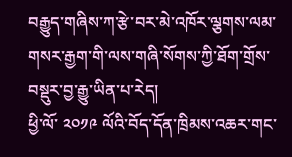བརྒྱུད་གཞིས་ཀ་རྩེ་བར་མེ་འཁོར་ལྕགས་ལམ་གསར་རྒྱག་གི་ལས་གཞི་སོགས་ཀྱི་ཐོག་གྲོས་བསྡུར་བྱ་རྒྱུ་ཡིན་པ་རེད།
ཕྱི་ལོ་ ༢༠༡༩ ལོའི་བོད་དོན་ཁྲིམས་འཆར་གང་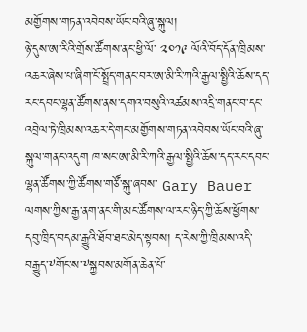མགྱོགས་གཏན་འབེབས་ཡོང་བའི་ཞུ་སྐུལ།
ཉེ་དུས་ཨ་རིའི་གྲོས་ཚོགས་ནང་ཕྱི་ལོ་ ༢༠༡༩ ལོའི་བོད་དོན་ཁྲིམས་འཆར་ཞེས་པ་ཞིག་ངོ་སྤྲོད་གནང་བར་ཨ་མི་རི་ཀའི་རྒྱལ་སྤྱིའི་ཆོས་དད་རང་དབང་ལྷན་ཚོགས་ནས་དགའ་བསུའི་འཚམས་འདྲི་གནང་བ་དང་འབྲེལ་ཏེ་ཁྲིམས་འཆར་དེ་གང་མགྱོགས་གཏན་འབེབས་ཡོང་བའི་ཞུ་སྐུལ་གནང་འདུག ཁ་སང་ཨ་མི་རི་ཀའི་རྒྱལ་སྤྱིའི་ཆོས་དད་རང་དབང་ལྷན་ཚོགས་ཀྱི་ཚོགས་གཙོ་སྐུ་ཞབས་ Gary Bauer ལགས་ཀྱིས་རྒྱ་ནག་ནང་གི་མང་ཚོགས་ལ་རང་ཉིད་ཀྱི་ཆོས་ཕྱོགས་དབུ་ཁྲིད་བདམ་རྒྱུའི་ཐོབ་ཐང་མེད་སྟབས། ད་རེས་ཀྱི་ཁྲིམས་འདི་བརྒྱུད་༸གོང་ས་༸སྐྱབས་མགོན་ཆེན་པོ་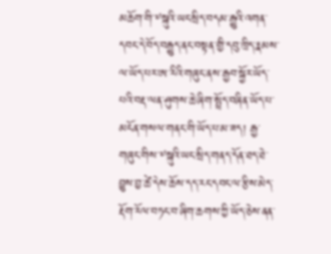མཆོག་གི་༸སྐུའི་ཡང་སྲིད་བདམ་རྒྱུའི་འགན་དབང་དེ་བོད་བརྒྱུད་ནང་བསྟན་གྱི་དབུ་ཁྲིད་རྣམས་ལ་ཡོད་པར་ཨ་རིའི་གཞུང་ནས་རྒྱབ་སྐྱོར་ཡོད་པའི་བརྡ་ལན་ཤུགས་ཆེ་ཞིག་སྤྲོད་བཞིན་ཡོད་པ་མངོན་གསལ་གནང་གི་ཡོད་པ་མ་ཟད། རྒྱ་གཞུང་གིས་༸སྐུའི་ཡང་སྲིད་གནད་དོན་ཐད་ཐེ་བྱུས་བྱ་ཚེ་དེས་ཆོས་དད་རང་དབང་ལ་རྩིས་མེད་རྡོག་རོལ་བཏང་བ་ཞིག་ཆགས་ཀྱི་ཡོད་ཅེས་ནན་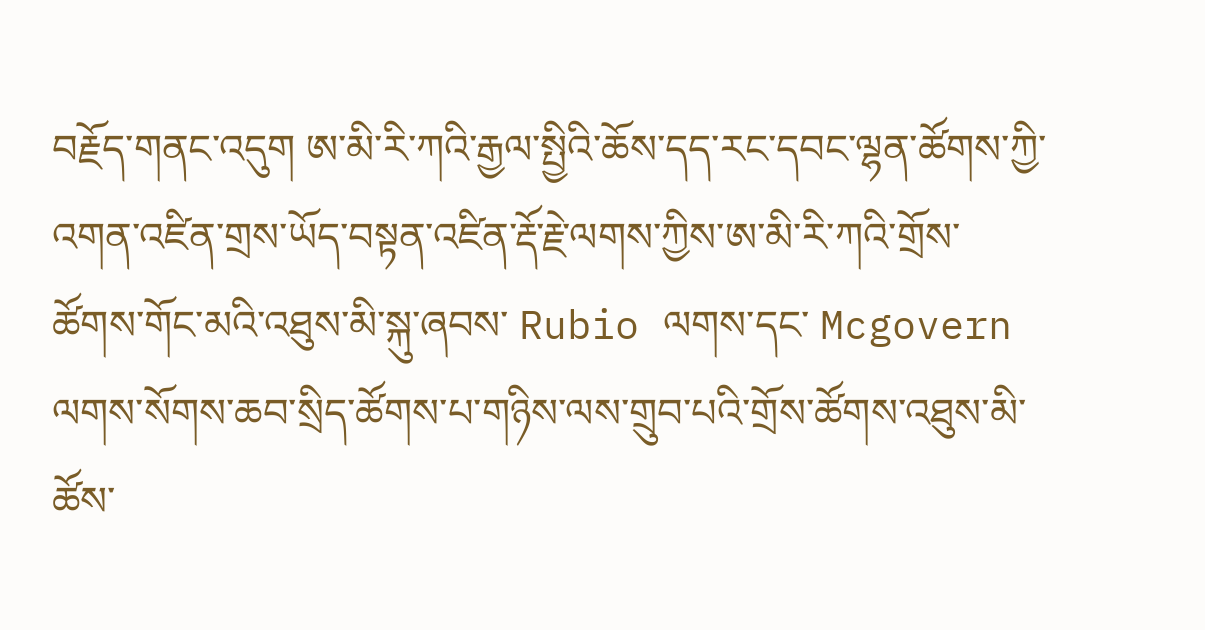བརྗོད་གནང་འདུག ཨ་མི་རི་ཀའི་རྒྱལ་སྤྱིའི་ཆོས་དད་རང་དབང་ལྷན་ཚོགས་ཀྱི་འགན་འཛིན་གྲས་ཡོད་བསྟན་འཛིན་རྡོ་རྗེ་ལགས་ཀྱིས་ཨ་མི་རི་ཀའི་གྲོས་ཚོགས་གོང་མའི་འཐུས་མི་སྐུ་ཞབས་ Rubio ལགས་དང་ Mcgovern ལགས་སོགས་ཆབ་སྲིད་ཚོགས་པ་གཉིས་ལས་གྲུབ་པའི་གྲོས་ཚོགས་འཐུས་མི་ཚོས་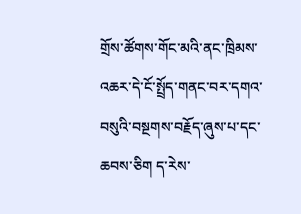གྲོས་ཚོགས་གོང་མའི་ནང་ཁྲིམས་འཆར་དེ་ངོ་སྤྲོད་གནང་བར་དགའ་བསུའི་བསྔགས་བརྗོད་ཞུས་པ་དང་ཆབས་ཅིག ད་རེས་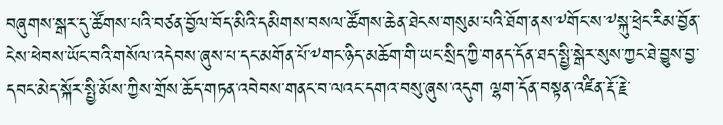བཞུགས་སྒར་དུ་ཚོགས་པའི་བཙན་བྱོལ་བོད་མིའི་དམིགས་བསལ་ཚོགས་ཆེན་ཐེངས་གསུམ་པའི་ཐོག་ནས་༸གོང་ས་༸སྐུ་ཕྲེང་རིམ་བྱོན་ངེས་ཕེབས་ཡོང་བའི་གསོལ་འདེབས་ཞུས་པ་དང་མགོན་པོ་༸གང་ཉིད་མཆོག་གི་ཡང་སྲིད་ཀྱི་གནད་དོན་ཐད་སྤྱི་སྒེར་སུས་ཀྱང་ཐེ་བྱུས་བྱ་དབང་མེད་སྐོར་སྤྱི་མོས་ཀྱིས་གྲོས་ཆོད་གཏན་འབེབས་གནང་བ་ལའང་དགའ་བསུ་ཞུས་འདུག ལྷག་དོན་བསྟན་འཛིན་རྡོ་རྗེ་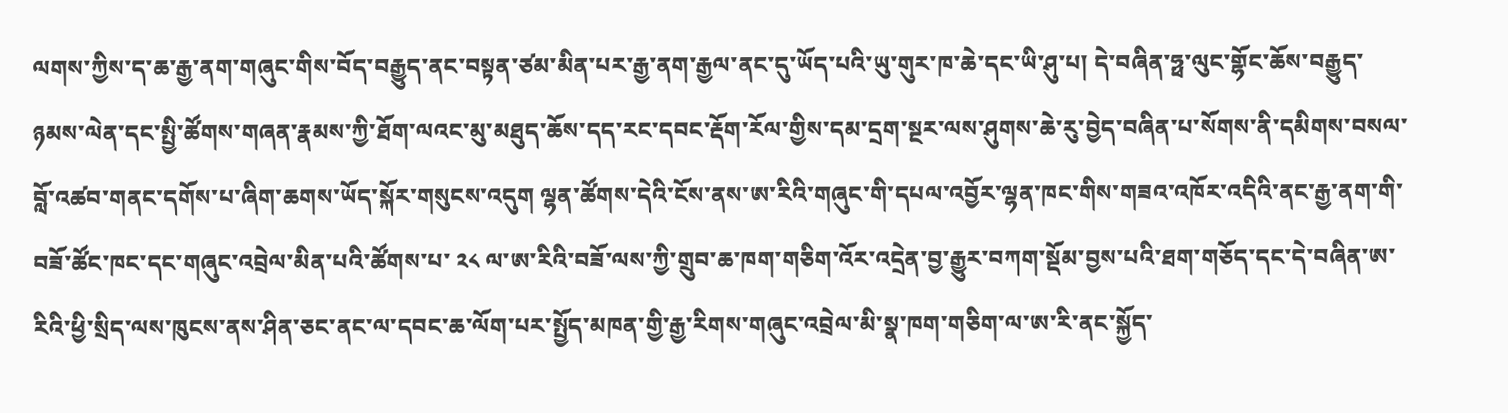ལགས་ཀྱིས་ད་ཆ་རྒྱ་ནག་གཞུང་གིས་བོད་བརྒྱུད་ནང་བསྟན་ཙམ་མིན་པར་རྒྱ་ནག་རྒྱལ་ནང་དུ་ཡོད་པའི་ཡུ་གུར་ཁ་ཆེ་དང་ཡི་ཤུ་པ། དེ་བཞིན་ཧྥ་ལུང་གྷོང་ཆོས་བརྒྱུད་ཉམས་ལེན་དང་སྤྱི་ཚོགས་གཞན་རྣམས་ཀྱི་ཐོག་ལའང་མུ་མཐུད་ཆོས་དད་རང་དབང་རྡོག་རོལ་གྱིས་དམ་དྲག་སྔར་ལས་ཤུགས་ཆེ་རུ་བྱེད་བཞིན་པ་སོགས་ནི་དམིགས་བསལ་བློ་འཚབ་གནང་དགོས་པ་ཞིག་ཆགས་ཡོད་སྐོར་གསུངས་འདུག ལྷན་ཚོགས་དེའི་ངོས་ནས་ཨ་རིའི་གཞུང་གི་དཔལ་འབྱོར་ལྷན་ཁང་གིས་གཟའ་འཁོར་འདིའི་ནང་རྒྱ་ནག་གི་བཟོ་ཚོང་ཁང་དང་གཞུང་འབྲེལ་མིན་པའི་ཚོགས་པ་ ༢༨ ལ་ཨ་རིའི་བཟོ་ལས་ཀྱི་གྲུབ་ཆ་ཁག་གཅིག་འོར་འདྲེན་བྱ་རྒྱུར་བཀག་སྡོམ་བྱས་པའི་ཐག་གཅོད་དང་དེ་བཞིན་ཨ་རིའི་ཕྱི་སྲིད་ལས་ཁུངས་ནས་ཤིན་ཅང་ནང་ལ་དབང་ཆ་ལོག་པར་སྤྱོད་མཁན་གྱི་རྒྱ་རིགས་གཞུང་འབྲེལ་མི་སྣ་ཁག་གཅིག་ལ་ཨ་རི་ནང་སྐྱོད་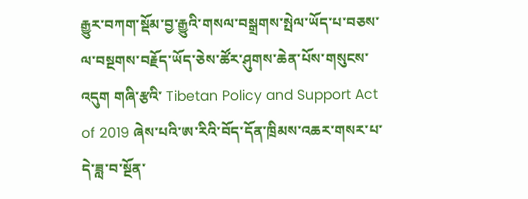རྒྱུར་བཀག་སྡོམ་བྱ་རྒྱུའི་གསལ་བསྒྲགས་སྤེལ་ཡོད་པ་བཅས་ལ་བསྔགས་བརྗོད་ཡོད་ཅེས་ཚོར་ཤུགས་ཆེན་པོས་གསུངས་འདུག གཞི་རྩའི་ Tibetan Policy and Support Act of 2019 ཞེས་པའི་ཨ་རིའི་བོད་དོན་ཁྲིམས་འཆར་གསར་པ་དེ་ཟླ་བ་སྔོན་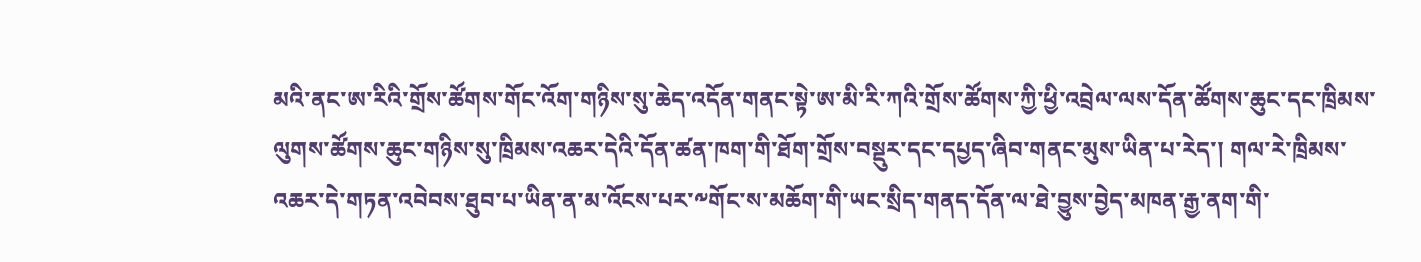མའི་ནང་ཨ་རིའི་གྲོས་ཚོགས་གོང་འོག་གཉིས་སུ་ཆེད་འདོན་གནང་སྟེ་ཨ་མི་རི་ཀའི་གྲོས་ཚོགས་ཀྱི་ཕྱི་འབྲེལ་ལས་དོན་ཚོགས་ཆུང་དང་ཁྲིམས་ལུགས་ཚོགས་ཆུང་གཉིས་སུ་ཁྲིམས་འཆར་དེའི་དོན་ཚན་ཁག་གི་ཐོག་གྲོས་བསྡུར་དང་དཔྱད་ཞིབ་གནང་མུས་ཡིན་པ་རེད་། གལ་རེ་ཁྲིམས་འཆར་དེ་གཏན་འབེབས་ཐུབ་པ་ཡིན་ན་མ་འོངས་པར་༸གོང་ས་མཆོག་གི་ཡང་སྲིད་གནད་དོན་ལ་ཐེ་བྱུས་བྱེད་མཁན་རྒྱ་ནག་གི་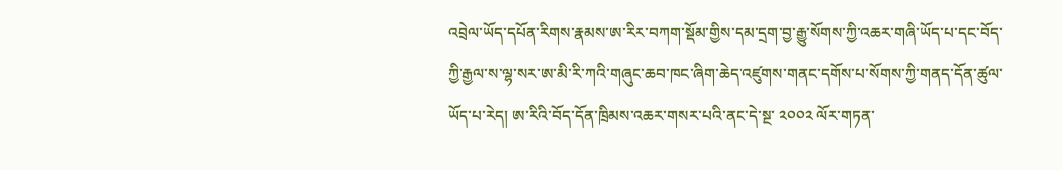འབྲེལ་ཡོད་དཔོན་རིགས་རྣམས་ཨ་རིར་བཀག་སྡོམ་གྱིས་དམ་དྲག་བྱ་རྒྱུ་སོགས་ཀྱི་འཆར་གཞི་ཡོད་པ་དང་བོད་ཀྱི་རྒྱལ་ས་ལྷ་སར་ཨ་མི་རི་ཀའི་གཞུང་ཆབ་ཁང་ཞིག་ཆེད་འཛུགས་གནང་དགོས་པ་སོགས་ཀྱི་གནད་དོན་ཚུལ་ཡོད་པ་རེད། ཨ་རིའི་བོད་དོན་ཁྲིམས་འཆར་གསར་པའི་ནང་དེ་སྔ་ ༢༠༠༢ ལོར་གཏན་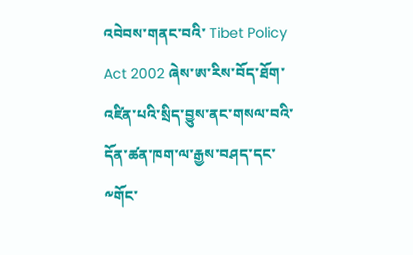འབེབས་གནང་བའི་ Tibet Policy Act 2002 ཞེས་ཨ་རིས་བོད་ཐོག་འཛིན་པའི་སྲིད་བྱུས་ནང་གསལ་བའི་དོན་ཚན་ཁག་ལ་རྒྱས་བཤད་དང་༸གོང་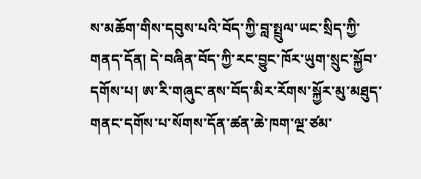ས་མཆོག་གིས་དབུས་པའི་བོད་ཀྱི་བླ་སྤྲུལ་ཡང་སྲིད་ཀྱི་གནད་དོན། དེ་བཞིན་བོད་ཀྱི་རང་བྱུང་ཁོར་ཡུག་སྲུང་སྐྱོབ་དགོས་པ། ཨ་རི་གཞུང་ནས་བོད་མིར་རོགས་སྐྱོར་མུ་མཐུད་གནང་དགོས་པ་སོགས་དོན་ཚན་ཆེ་ཁག་ལྔ་ཙམ་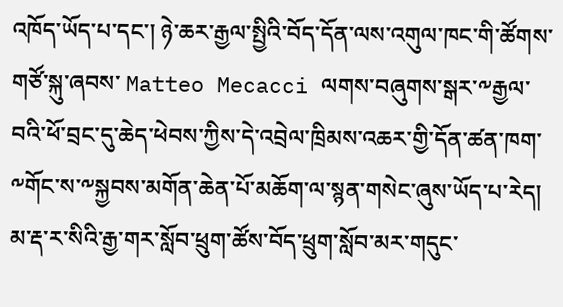འཁོད་ཡོད་པ་དང་། ཉེ་ཆར་རྒྱལ་སྤྱིའི་བོད་དོན་ལས་འགུལ་ཁང་གི་ཚོགས་གཙོ་སྐུ་ཞབས་ Matteo Mecacci ལགས་བཞུགས་སྒར་༸རྒྱལ་བའི་ཕོ་བྲང་དུ་ཆེད་ཕེབས་ཀྱིས་དེ་འབྲེལ་ཁྲིམས་འཆར་གྱི་དོན་ཚན་ཁག་༸གོང་ས་༸སྐྱབས་མགོན་ཆེན་པོ་མཆོག་ལ་སྙན་གསེང་ཞུས་ཡོད་པ་རེད།
མ་རྡ་ར་སིའི་རྒྱ་གར་སློབ་ཕྲུག་ཚོས་བོད་ཕྲུག་སློབ་མར་གདུང་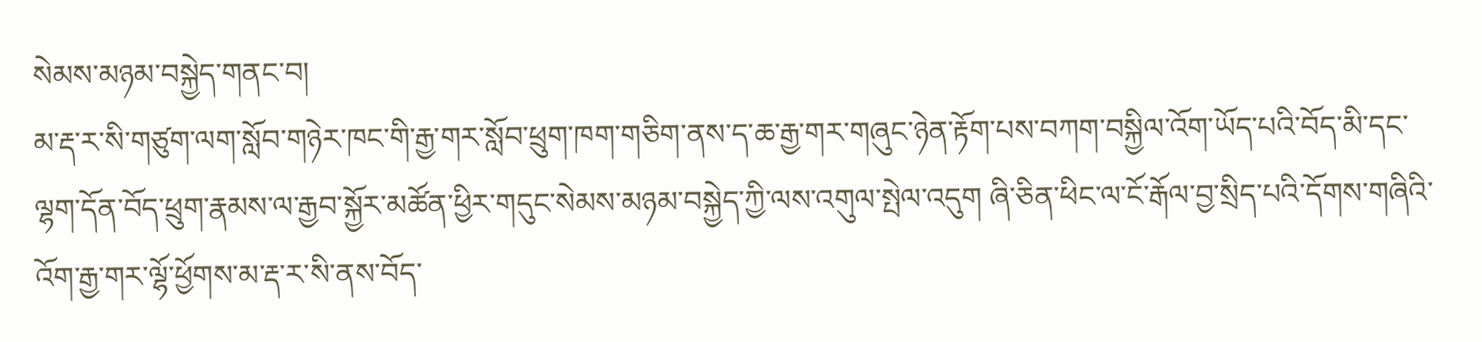སེམས་མཉམ་བསྐྱེད་གནང་བ།
མ་རྡ་ར་སི་གཙུག་ལག་སློབ་གཉེར་ཁང་གི་རྒྱ་གར་སློབ་ཕྲུག་ཁག་གཅིག་ནས་ད་ཆ་རྒྱ་གར་གཞུང་ཉེན་རྟོག་པས་བཀག་བསྐྱིལ་འོག་ཡོད་པའི་བོད་མི་དང་ལྷག་དོན་བོད་ཕྲུག་རྣམས་ལ་རྒྱབ་སྐྱོར་མཚོན་ཕྱིར་གདུང་སེམས་མཉམ་བསྐྱེད་ཀྱི་ལས་འགུལ་སྤེལ་འདུག ཞི་ཅིན་ཕིང་ལ་ངོ་རྒོལ་བྱ་སྲིད་པའི་དོགས་གཞིའི་འོག་རྒྱ་གར་ལྷོ་ཕྱོགས་མ་རྡ་ར་སི་ནས་བོད་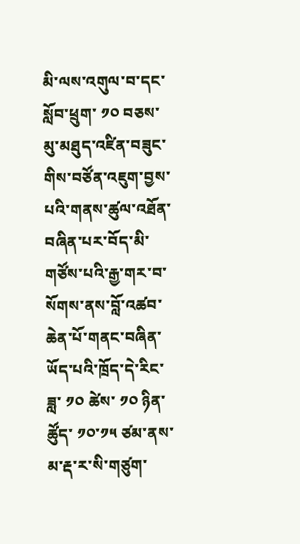མི་ལས་འགུལ་བ་དང་སློབ་ཕྲུག་ ༡༠ བཅས་མུ་མཐུད་འཛིན་བཟུང་གིས་བཙོན་འཇུག་བྱས་པའི་གནས་ཚུལ་འཐོན་བཞིན་པར་བོད་མི་གཙོས་པའི་རྒྱ་གར་བ་སོགས་ནས་བློ་འཚབ་ཆེན་པོ་གནང་བཞིན་ཡོད་པའི་ཁྲོད་དེ་རིང་ཟླ་ ༡༠ ཚེས་ ༡༠ ཉིན་ཚོུད་ ༡༠་༡༥ ཙམ་ནས་མ་རྡ་ར་སི་གཙུག་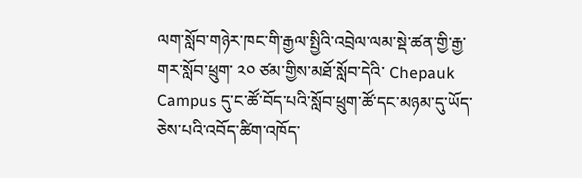ལག་སློབ་གཉེར་ཁང་གི་རྒྱལ་སྤྱིའི་འབྲེལ་ལམ་སྡེ་ཚན་གྱི་རྒྱ་གར་སློབ་ཕྲུག་ ༢༠ ཙམ་གྱིས་མཐོ་སློབ་དེའི་ Chepauk Campus དུ་ང་ཚོ་བོད་པའི་སློབ་ཕྲུག་ཚོ་དང་མཉམ་དུ་ཡོད་ཅེས་པའི་འབོད་ཚིག་འཁོད་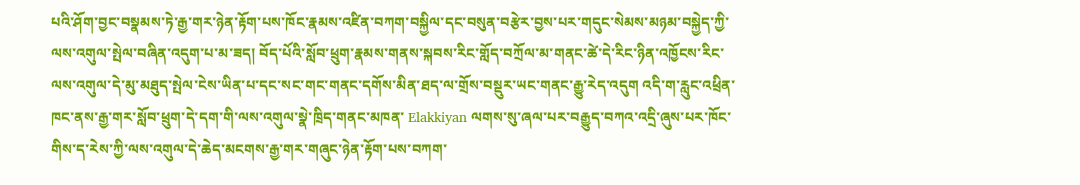པའི་ཤོག་བྱང་བསྣམས་ཏེ་རྒྱ་གར་ཉེན་རྟོག་པས་ཁོང་རྣམས་འཛིན་བཀག་བསྐྱིལ་དང་བསུན་བརྩེར་བྱས་པར་གདུང་སེམས་མཉམ་བསྐྱེད་ཀྱི་ལས་འགུལ་སྤེལ་བཞིན་འདུག་པ་མ་ཟད། བོད་པོའི་སློབ་ཕྲུག་རྣམས་གནས་སྐབས་རིང་གློད་བཀྲོལ་མ་གནང་ཚེ་དེ་རིང་ཉིན་འཁྱོངས་རིང་ལས་འགུལ་དེ་མུ་མཐུད་སྤེལ་ངེས་ཡིན་པ་དང་སང་གང་གནང་དགོས་མིན་ཐད་ལ་གྲོས་བསྡུར་ཡང་གནང་རྒྱུ་རེད་འདུག འདི་ག་རླུང་འཕྲིན་ཁང་ནས་རྒྱ་གར་སློབ་ཕྲུག་དེ་དག་གི་ལས་འགུལ་སྣེ་ཁྲིད་གནང་མཁན་ Elakkiyan ལགས་སུ་ཞལ་པར་བརྒྱུད་བཀའ་འདྲི་ཞུས་པར་ཁོང་གིས་ད་རེས་ཀྱི་ལས་འགུལ་དེ་ཆེད་མངགས་རྒྱ་གར་གཞུང་ཉེན་རྟོག་པས་བཀག་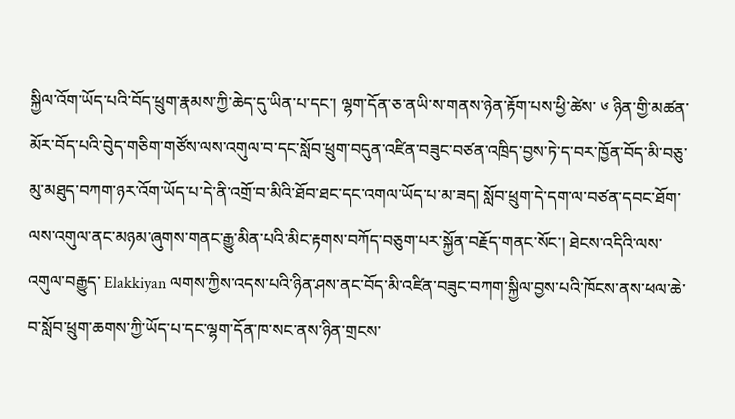སྐྱིལ་འོག་ཡོད་པའི་བོད་ཕྲུག་རྣམས་ཀྱི་ཆེད་དུ་ཡིན་པ་དང་། ལྷག་དོན་ཅ་ནཡི་ས་གནས་ཉེན་རྟོག་པས་ཕྱི་ཚེས་ ༦ ཉིན་གྱི་མཚན་མོར་བོད་པའི་བེུད་གཅིག་གཙོས་ལས་འགུལ་བ་དང་སློབ་ཕྲུག་བདུན་འཛིན་བཟུང་བཙན་འཁྲིད་བྱས་ཏེ་ད་བར་ཁྱོན་བོད་མི་བཅུ་མུ་མཐུད་བཀག་ཉར་འོག་ཡོད་པ་དེ་ནི་འགྲོ་བ་མིའི་ཐོབ་ཐང་དང་འགལ་ཡོད་པ་མ་ཟད། སློབ་ཕྲུག་དེ་དག་ལ་བཙན་དབང་ཐོག་ལས་འགུལ་ནང་མཉམ་ཞུགས་གནང་རྒྱུ་མིན་པའི་མིང་རྟགས་བཀོད་བཅུག་པར་སྐྱོན་བརྗོད་གནང་སོང་། ཐེངས་འདིའི་ལས་འགུལ་བརྒྱུད་ Elakkiyan ལགས་ཀྱིས་འདས་པའི་ཉིན་ཤས་ནང་བོད་མི་འཛིན་བཟུང་བཀག་སྐྱིལ་བྱས་པའི་ཁོངས་ནས་ཕལ་ཆེ་བ་སློབ་ཕྲུག་ཆགས་ཀྱི་ཡོད་པ་དང་ལྷག་དོན་ཁ་སང་ནས་ཉིན་གྲངས་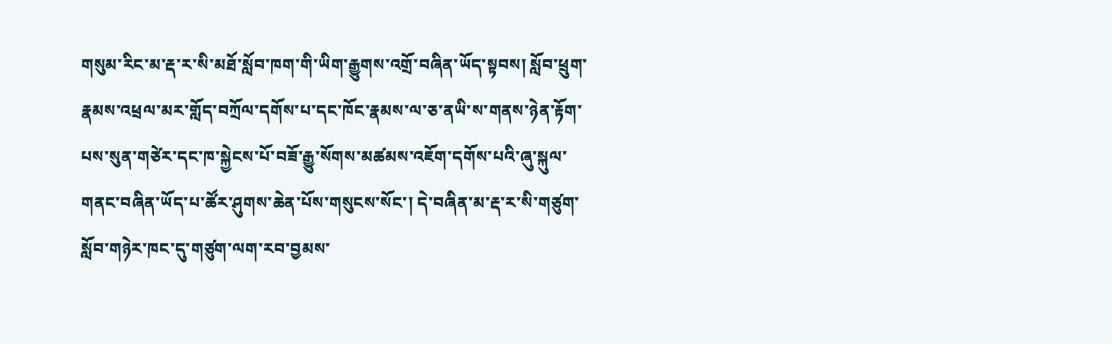གསུམ་རིང་མ་རྡ་ར་སི་མཐོ་སློབ་ཁག་གི་ཡིག་རྒྱུགས་འགྲོ་བཞིན་ཡོད་སྟབས། སློབ་ཕྲུག་རྣམས་འཕྲལ་མར་གློད་བཀྲོལ་དགོས་པ་དང་ཁོང་རྣམས་ལ་ཅ་ནཡི་ས་གནས་ཉེན་རྟོག་པས་སུན་གཙེར་དང་ཁ་སྐྱེངས་པོ་བཟོ་རྒྱུ་སོགས་མཚམས་འཇོག་དགོས་པའི་ཞུ་སྐུལ་གནང་བཞིན་ཡོད་པ་ཚོར་ཤུགས་ཆེན་པོས་གསུངས་སོང་། དེ་བཞིན་མ་རྡ་ར་སི་གཙུག་སློབ་གཉེར་ཁང་དུ་གཙུག་ལག་རབ་བྱམས་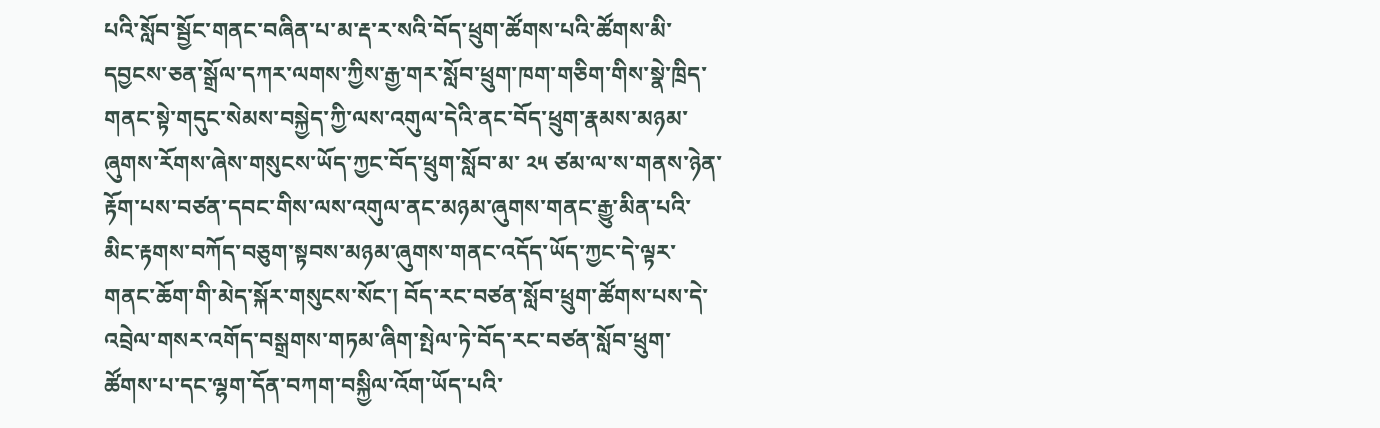པའི་སློབ་སྦྱོང་གནང་བཞིན་པ་མ་རྡ་ར་སའི་བོད་ཕྲུག་ཚོགས་པའི་ཚོགས་མི་དབྱངས་ཅན་སྒྲོལ་དཀར་ལགས་ཀྱིས་རྒྱ་གར་སློབ་ཕྲུག་ཁག་གཅིག་གིས་སྣེ་ཁྲིད་གནང་སྟེ་གདུང་སེམས་བསྐྱེད་ཀྱི་ལས་འགུལ་དེའི་ནང་བོད་ཕྲུག་རྣམས་མཉམ་ཞུགས་རོགས་ཞེས་གསུངས་ཡོད་ཀྱང་བོད་ཕྲུག་སློབ་མ་ ༢༥ ཙམ་ལ་ས་གནས་ཉེན་རྟོག་པས་བཙན་དབང་གིས་ལས་འགུལ་ནང་མཉམ་ཞུགས་གནང་རྒྱུ་མིན་པའི་མིང་རྟགས་བཀོད་བཅུག་སྟབས་མཉམ་ཞུགས་གནང་འདོད་ཡོད་ཀྱང་དེ་ལྟར་གནང་ཆོག་གི་མེད་སྐོར་གསུངས་སོང་། བོད་རང་བཙན་སློབ་ཕྲུག་ཚོགས་པས་དེ་འབྲེལ་གསར་འགོད་བསྒྲགས་གཏམ་ཞིག་སྤེལ་ཏེ་བོད་རང་བཙན་སློབ་ཕྲུག་ཚོགས་པ་དང་ལྷག་དོན་བཀག་བསྐྱིལ་འོག་ཡོད་པའི་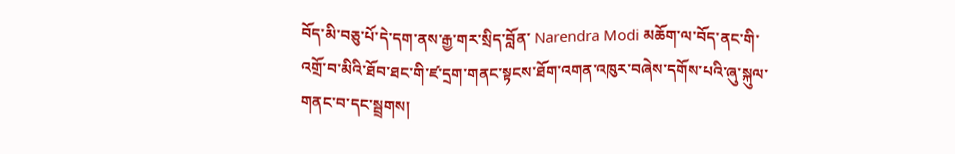བོད་མི་བཅུ་པོ་དེ་དག་ནས་རྒྱ་གར་སྲིད་བློན་ Narendra Modi མཆོག་ལ་བོད་ནང་གི་འགྲོ་བ་མིའི་ཐོབ་ཐང་གི་ཛ་དྲག་གནང་སྟངས་ཐོག་འགན་འཁུར་བཞེས་དགོས་པའི་ཞུ་སྐུལ་གནང་བ་དང་སྦྲགས།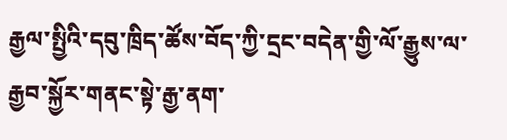རྒྱལ་སྤྱིའི་དབུ་ཁྲིད་ཚོས་བོད་ཀྱི་དྲང་བདེན་གྱི་ལོ་རྒྱུས་ལ་རྒྱབ་སྐྱོར་གནང་སྟེ་རྒྱ་ནག་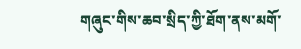གཞུང་གིས་ཆབ་སྲིད་ཀྱི་ཐོག་ནས་མགོ་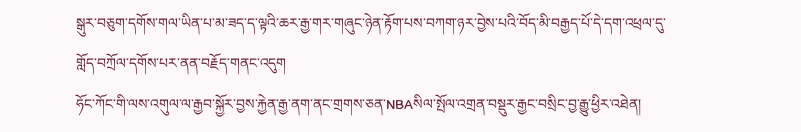སྒུར་བཅུག་དགོས་གལ་ཡིན་པ་མ་ཟད་ད་ལྟའི་ཆར་རྒྱ་གར་གཞུང་ཉེན་རྟོག་པས་བཀག་ཉར་བྱེས་པའི་བོད་མི་བརྒྱད་པོ་དེ་དག་འཕྲལ་དུ་གློད་བཀྲོལ་དགོས་པར་ནན་བརྗོད་གནང་འདུག
ཧོང་ཀོང་གི་ལས་འགུལ་ལ་རྒྱབ་སྐྱོར་བྱས་རྐྱེན་རྒྱ་ནག་ནང་གྲགས་ཅན་NBAསིལ་སྤོལ་འགྲན་བསྡུར་རྒྱང་བསྲིང་བྱ་རྒྱུ་ཕྱིར་འཐེན།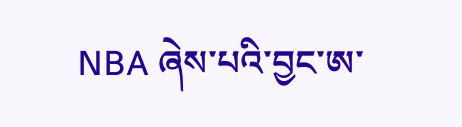NBA ཞེས་པའི་བྱང་ཨ་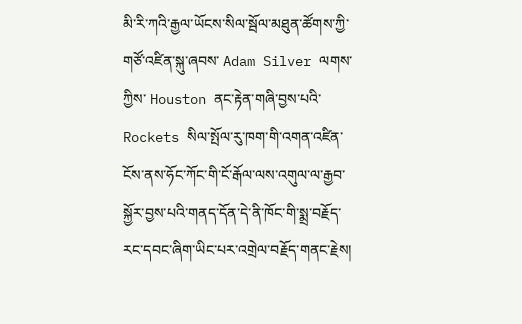མི་རི་ཀའི་རྒྱལ་ཡོངས་སིལ་སྦོལ་མཐུན་ཚོགས་ཀྱི་གཙོ་འཛིན་སྐུ་ཞབས་ Adam Silver ལགས་ཀྱིས་ Houston ནང་རྟེན་གཞི་བྱས་པའི་Rockets སིལ་སྤོལ་རུ་ཁག་གི་འགན་འཛིན་ངོས་ནས་ཧོང་ཀོང་གི་ངོ་རྒོལ་ལས་འགུལ་ལ་རྒྱབ་སྐྱོར་བྱས་པའི་གནད་དོན་དེ་ནི་ཁོང་གི་སྨྲ་བརྗོད་རང་དབང་ཞིག་ཡིང་པར་འགྲེལ་བརྗོད་གནང་རྗེས།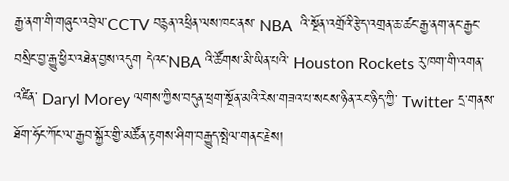རྒྱ་ནག་གི་གཞུང་འབྲེལ་CCTV བརྙན་འཕྲིན་ལས་ཁང་ནས་ NBA  འི་སྔོན་འགྲོའི་རྩེད་འགྲན་ཆ་ཚང་རྒྱ་ནག་ནང་རྒྱང་བསྲིང་བྱ་རྒྱུ་ཕྱིར་འཐེན་བྱས་འདུག དེའང་NBA འི་ཚོགས་མི་ཡིན་པའི་ Houston Rockets རུ་ཁག་གི་འགན་འཛིན་ Daryl Morey ལགས་ཀྱིས་བདུན་ཕྲག་སྔོན་མའི་རེས་གཟའ་པ་སངས་ཉིན་རང་ཉིད་ཀྱི་ Twitter དྲ་གནས་ཐོག་ཧོང་ཀོང་ལ་རྒྱབ་སྐྱོར་གྱི་མཚོན་རྟགས་ཤིག་བརྒྱུད་སྤེལ་གནང་རྗེས།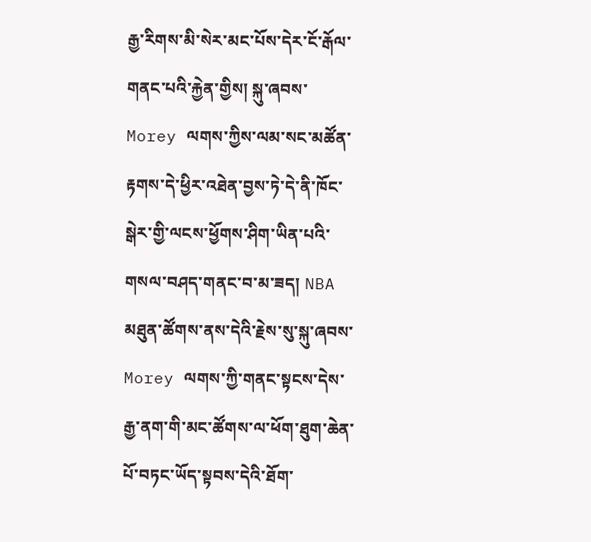རྒྱ་རིགས་མི་སེར་མང་པོས་དེར་ངོ་རྒོལ་གནང་པའི་རྐྱེན་གྱིས། སྐུ་ཞབས་ Morey ལགས་ཀྱིས་ལམ་སང་མཚོན་རྟགས་དེ་ཕྱིར་འཐེན་བྱས་ཏེ་དེ་ནི་ཁོང་སྒེར་གྱི་ལངས་ཕྱོགས་ཤིག་ཡིན་པའི་གསལ་བཤད་གནང་བ་མ་ཟད། NBA མཐུན་ཚོགས་ནས་དེའི་རྗེས་སུ་སྐུ་ཞབས་ Morey ལགས་ཀྱི་གནང་སྟངས་དེས་རྒྱ་ནག་གི་མང་ཚོགས་ལ་ཕོག་ཐུག་ཆེན་པོ་བཏང་ཡོད་སྟབས་དེའི་ཐོག་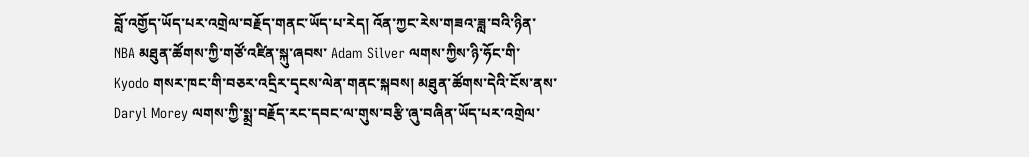བློ་འགྱོད་ཡོད་པར་འགྲེལ་བརྗོད་གནང་ཡོད་པ་རེད། འོན་ཀྱང་རེས་གཟའ་ཟླ་བའི་ཉིན་ NBA མཐུན་ཚོགས་ཀྱི་གཙོ་འཛིན་སྐུ་ཞབས་ Adam Silver ལགས་ཀྱིས་ཉི་ཧོང་གི་ Kyodo གསར་ཁང་གི་བཅར་འདྲིར་དྭངས་ལེན་གནང་སྐབས། མཐུན་ཚོགས་དེའི་ངོས་ནས་Daryl Morey ལགས་ཀྱི་སྨྲ་བརྗོད་རང་དབང་ལ་གུས་བརྩི་ཞུ་བཞིན་ཡོད་པར་འགྲེལ་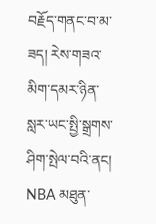བརྗོད་གནང་བ་མ་ཟད། རེས་གཟའ་མིག་དམར་ཉིན་སླར་ཡང་སྤྱི་སྒྲགས་ཤིག་སྤེལ་བའི་ནང། NBA མཐུན་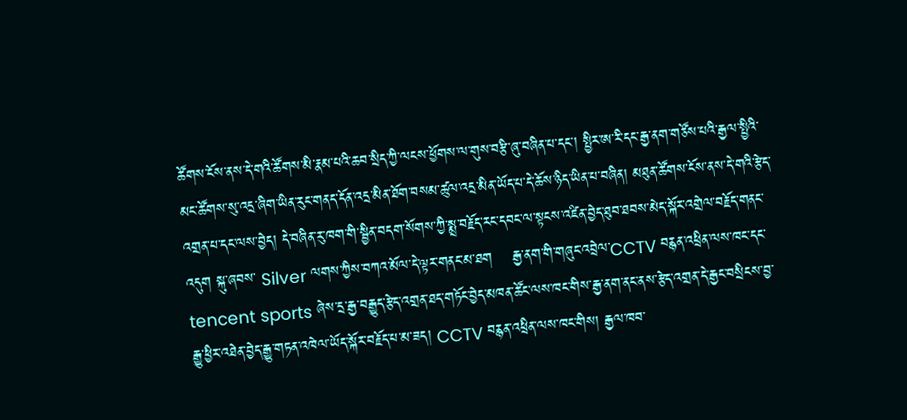ཚོགས་ངོས་ནས་དེ་གའི་ཚོགས་མི་རྣམ་པའི་ཆབ་སྲིད་ཀྱི་ལངས་ཕྱོགས་ལ་གུས་བརྩི་ཞུ་བཞིན་པ་དང་། སྤྱིར་ཨ་རི་དང་རྒྱ་ནག་གཙོས་པའི་རྒྱལ་སྤྱིའི་མང་ཚོགས་སུ་འདྲ་ཞིག་ཡིན་རུང་གནད་དོན་འདྲ་མིན་ཐོག་བསམ་ཚུལ་འདྲ་མིན་ཡོད་པ་དེ་ཆོས་ཉིད་ཡིན་པ་བཞིན། མཐུན་ཚོགས་ངོས་ནས་དེ་གའི་རྩེད་འགྲན་པ་དང་ལས་བྱེད། དེ་བཞིན་རུ་ཁག་གི་སྦྱིན་བདག་སོགས་ཀྱི་སྨྲ་བརྗོད་རང་དབང་ལ་སྟངས་འཛིན་བྱེད་ཐུབ་ཐབས་མེད་སྐོར་འགྲེལ་བརྗོད་གནང་འདུག སྐུ་ཞབས་ Silver ལགས་ཀྱིས་བཀའ་མོལ་དེ་ལྟར་གནང་མ་ཐག    རྒྱ་ནག་གི་གཞུང་འབྲེལ་CCTV བརྙན་འཕྲིན་ལས་ཁང་དང་ tencent sports ཞེས་དྲ་རྒྱ་བརྒྱུད་རྩེད་འགྲན་ཐད་གཏོང་བྱེད་མཁན་ཚོང་ལས་ཁང་གིས་རྒྱ་ནག་ནང་ནས་རྩེད་འགྲན་དེ་རྒྱང་བསྲིངས་བྱ་རྒྱུ་ཕྱིར་འཐེན་བྱེད་རྒྱུ་གཏན་འཁེལ་ཡོད་སྐོར་བརྗོད་པ་མ་ཟད། CCTV བརྙན་འཕྲིན་ལས་ཁང་གིས། རྒྱལ་ཁབ་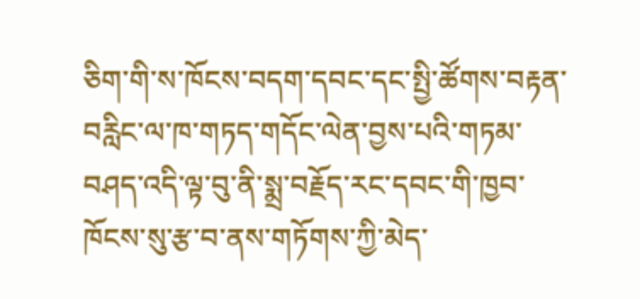ཅིག་གི་ས་ཁོངས་བདག་དབང་དང་སྤྱི་ཚོགས་བརྟན་བརླིང་ལ་ཁ་གཏད་གདོང་ལེན་བྱས་པའི་གཏམ་བཤད་འདི་ལྟ་བུ་ནི་སྨྲ་བརྗོད་རང་དབང་གི་ཁྱབ་ཁོངས་སུ་རྩ་བ་ནས་གཏོགས་ཀྱི་མེད་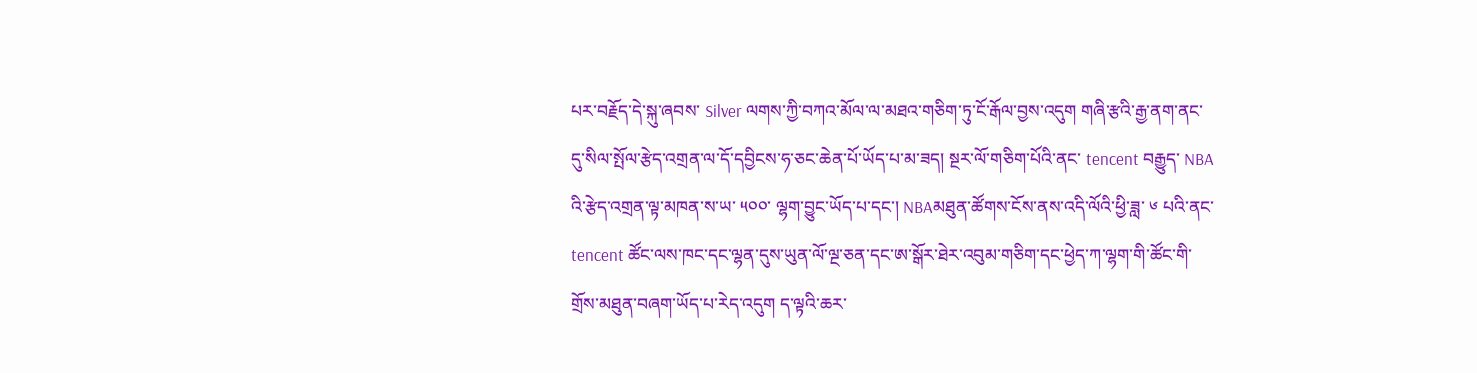པར་བརྗོད་དེ་སྐུ་ཞབས་ Silver ལགས་ཀྱི་བཀའ་མོལ་ལ་མཐའ་གཅིག་ཏུ་ངོ་རྒོལ་བྱས་འདུག གཞི་རྩའི་རྒྱ་ནག་ནང་དུ་སིལ་སྤོལ་རྩེད་འགྲན་ལ་དོ་དབྱིངས་ཧ་ཅང་ཆེན་པོ་ཡོད་པ་མ་ཟད། སྔར་ལོ་གཅིག་པོའི་ནང་ tencent བརྒྱུད་ NBA འི་རྩེད་འགྲན་ལྟ་མཁན་ས་ཡ་ ༥༠༠་ ལྷག་བྱུང་ཡོད་པ་དང་། NBAམཐུན་ཚོགས་ངོས་ནས་འདི་ལོའི་ཕྱི་ཟླ་ ༦ པའི་ནང་ tencent ཚོང་ལས་ཁང་དང་ལྷན་དུས་ཡུན་ལོ་ལྔ་ཅན་དང་ཨ་སྒོར་ཐེར་འབུམ་གཅིག་དང་ཕྱེད་ཀ་ལྷག་གི་ཚོང་གི་གྲོས་མཐུན་བཞག་ཡོད་པ་རེད་འདུག ད་ལྟའི་ཆར་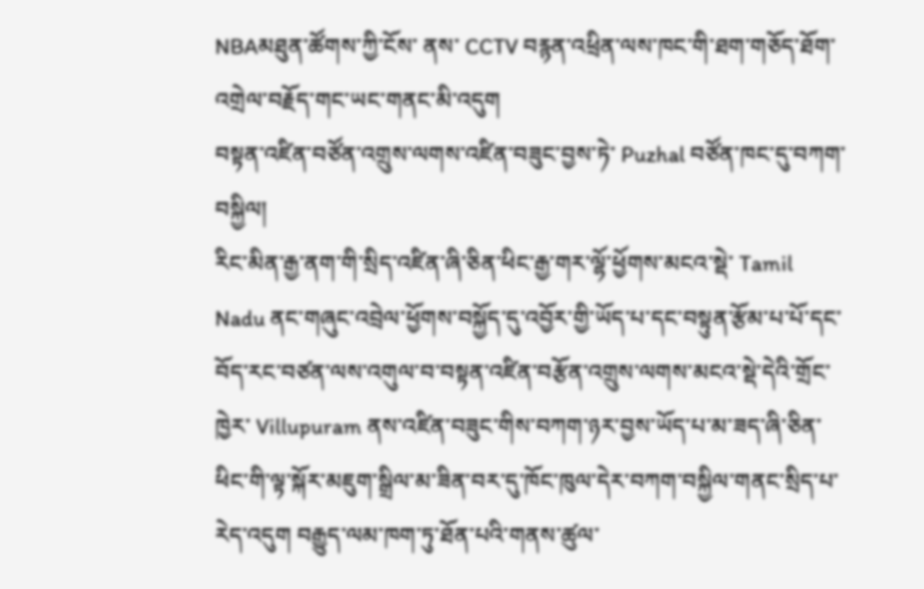NBAམཐུན་ཚོགས་ཀྱི་ངོས་ ནས་ CCTV བརྙན་འཕྲིན་ལས་ཁང་གི་ཐག་གཅོད་ཐོག་འགྲེལ་བརྗོད་གང་ཡང་གནང་མི་འདུག
བསྟན་འཛིན་བཙོན་འགྲུས་ལགས་འཛིན་བཟུང་བྱས་ཏེ་ Puzhal བཙོན་ཁང་དུ་བཀག་བསྐྱིལ།
རིང་མིན་རྒྱ་ནག་གི་སྲིད་འཛིན་ཞི་ཅིན་ཕིང་རྒྱ་གར་ལྷོ་ཕྱོགས་མངའ་སྡེ་ Tamil Nadu ནང་གཞུང་འབྲེལ་ཕྱོགས་བསྐྱོད་དུ་འབྱོར་གྱི་ཡོད་པ་དང་བསྟུན་རྩོམ་པ་པོ་དང་བོད་རང་བཙན་ལས་འགུལ་བ་བསྟན་འཛིན་བརྩོན་འགྲུས་ལགས་མངའ་སྡེ་དེའི་གྲོང་ཁྱེར་ Villupuram ནས་འཛིན་བཟུང་གིས་བཀག་ཉར་བྱས་ཡོད་པ་མ་ཟད་ཞི་ཅིན་ཕིང་གི་ལྟ་སྐོར་མཇུག་སྒྲིལ་མ་ཟིན་བར་དུ་ཁོང་ཁུལ་དེར་བཀག་བསྐྱིལ་གནང་སྲིད་པ་རེད་འདུག བརྒྱུད་ལམ་ཁག་ཏུ་ཐོན་པའི་གནས་ཚུལ་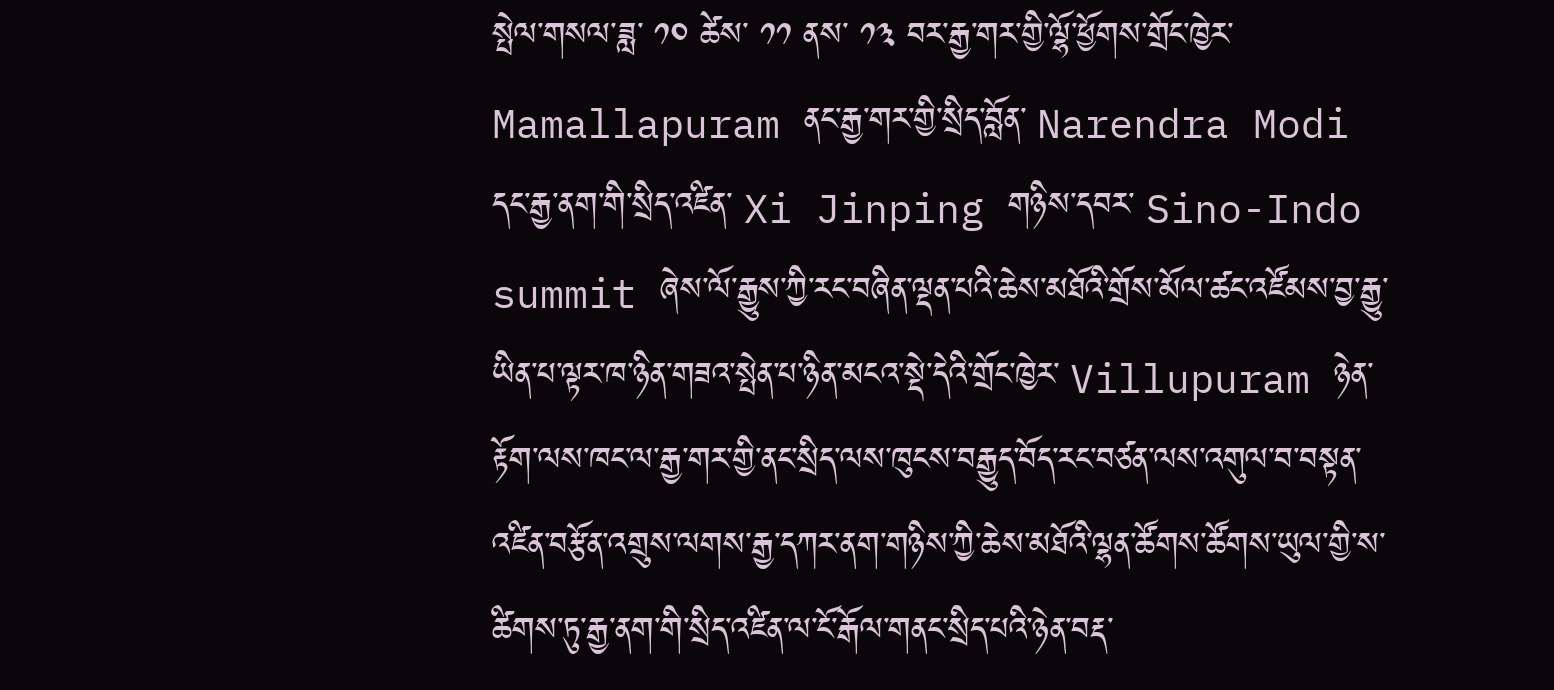སྤེལ་གསལ་ཟླ་ ༡༠ ཚེས་ ༡༡ ནས་ ༡༣ བར་རྒྱ་གར་གྱི་ལྷོ་ཕྱོགས་གྲོང་ཁྱེར་ Mamallapuram ནང་རྒྱ་གར་གྱི་སྲིད་བློན་ Narendra Modi དང་རྒྱ་ནག་གི་སྲིད་འཛིན་ Xi Jinping གཉིས་དབར་ Sino-Indo summit ཞེས་ལོ་རྒྱུས་ཀྱི་རང་བཞིན་ལྡན་པའི་ཆེས་མཐོའི་གྲོས་མོལ་ཚང་འཛོམས་བྱ་རྒྱུ་ཡིན་པ་ལྟར་ཁ་ཉིན་གཟའ་སྤེན་པ་ཉིན་མངའ་སྡེ་དེའི་གྲོང་ཁྱེར་ Villupuram ཉེན་རྟོག་ལས་ཁང་ལ་རྒྱ་གར་གྱི་ནང་སྲིད་ལས་ཁུངས་བརྒྱུད་བོད་རང་བཙན་ལས་འགུལ་བ་བསྟན་འཛིན་བརྩོན་འགྲུས་ལགས་རྒྱ་དཀར་ནག་གཉིས་ཀྱི་ཆེས་མཐོའི་ལྷན་ཚོགས་ཚོགས་ཡུལ་གྱི་ས་ཚིགས་ཏུ་རྒྱ་ནག་གི་སྲིད་འཛིན་ལ་ངོ་རྒོལ་གནང་སྲིད་པའི་ཉེན་བརྡ་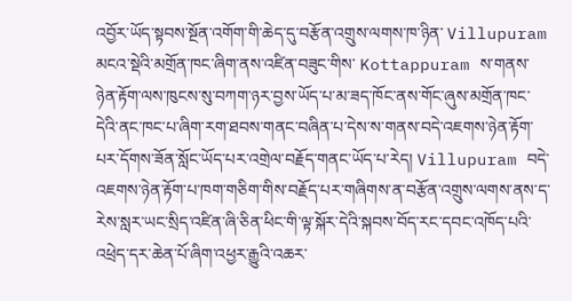འབྱོར་ཡོད་སྟབས་སྔོན་འགོག་གི་ཆེད་དུ་བརྩོན་འགྲུས་ལགས་ཁ་ཉིན་ Villupuram མངའ་སྡེའི་མགྲོན་ཁང་ཞིག་ནས་འཛིན་བཟུང་གིས་ Kottappuram ས་གནས་ཉེན་རྟོག་ལས་ཁུངས་སུ་བཀག་ཉར་བྱས་ཡོད་པ་མ་ཟད་ཁོང་ནས་གོང་ཞུས་མགྲོན་ཁང་དེའི་ནང་ཁང་པ་ཞིག་རག་ཐབས་གནང་བཞིན་པ་དེས་ས་གནས་བདེ་འཇགས་ཉེན་རྟོག་པར་དོགས་ཟོན་སློང་ཡོད་པར་འགྲེལ་བརྗོད་གནང་ཡོད་པ་རེད། Villupuram བདེ་འཇགས་ཉེན་རྟོག་པ་ཁག་གཅིག་གིས་བརྗོད་པར་གཞིགས་ན་བརྩོན་འགྲུས་ལགས་ནས་ད་རེས་སླར་ཡང་སྲིད་འཛིན་ཞི་ཅིན་ཕིང་གི་ལྟ་སྐོར་དེའི་སྐབས་བོད་རང་དབང་འཁོད་པའི་འཕྲེད་དར་ཆེན་པོ་ཞིག་འཕྱར་རྒྱུའི་འཆར་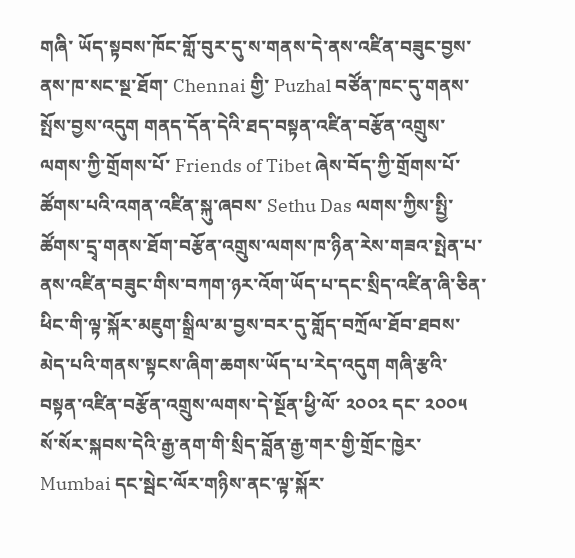གཞི་ ཡོད་སྟབས་ཁོང་གློ་བུར་དུ་ས་གནས་དེ་ནས་འཛིན་བཟུང་བྱས་ནས་ཁ་སང་སྔ་ཐོག་ Chennai གྱི་ Puzhal བཙོན་ཁང་དུ་གནས་སྤོས་བྱས་འདུག གནད་དོན་དེའི་ཐད་བསྟན་འཛིན་བརྩོན་འགྲུས་ལགས་ཀྱི་གྲོགས་པོ་ Friends of Tibet ཞེས་བོད་ཀྱི་གྲོགས་པོ་ཚོགས་པའི་འགན་འཛིན་སྐུ་ཞབས་ Sethu Das ལགས་ཀྱིས་སྤྱི་ཚོགས་དྲྭ་གནས་ཐོག་བརྩོན་འགྲུས་ལགས་ཁ་ཉིན་རེས་གཟའ་སྤེན་པ་ནས་འཛིན་བཟུང་གིས་བཀག་ཉར་འོག་ཡོད་པ་དང་སྲིད་འཛིན་ཞི་ཅིན་ཕིང་གི་ལྟ་སྐོར་མཇུག་སྒྲིལ་མ་བྱས་བར་དུ་གློད་བཀྲོལ་ཐོབ་ཐབས་མེད་པའི་གནས་སྟངས་ཞིག་ཆགས་ཡོད་པ་རེད་འདུག གཞི་རྩའི་བསྟན་འཛིན་བརྩོན་འགྲུས་ལགས་དེ་སྔོན་ཕྱི་ལོ་ ༢༠༠༢ དང་ ༢༠༠༥ སོ་སོར་སྐབས་དེའི་རྒྱ་ནག་གི་སྲིད་བློན་རྒྱ་གར་གྱི་གྲོང་ཁྱེར་ Mumbai དང་སྦེང་ལོར་གཉིས་ནང་ལྟ་སྐོར་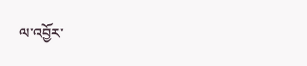ལ་འབྱོར་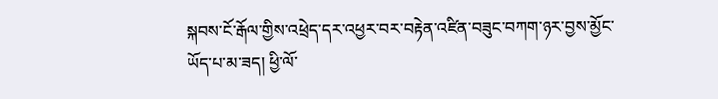སྐབས་ངོ་རྒོལ་གྱིས་འཕྲེད་དར་འཕྱར་བར་བརྟེན་འཛིན་བཟུང་བཀག་ཉར་བྱས་མྱོང་ཡོད་པ་མ་ཟད། ཕྱི་ལོ་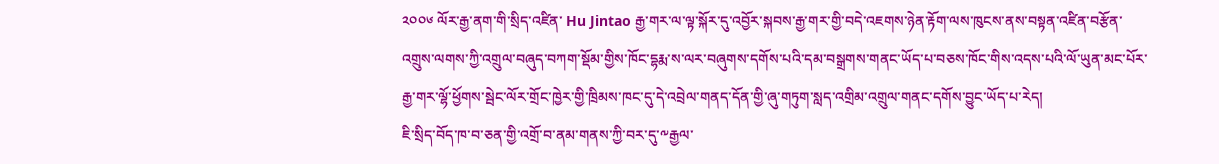༢༠༠༦ ལོར་རྒྱ་ནག་གི་སྲིད་འཛིན་ Hu Jintao རྒྱ་གར་ལ་ལྟ་སྐོར་དུ་འབྱོར་སྐབས་རྒྱ་གར་གྱི་བདེ་འཇགས་ཉེན་རྟོག་ལས་ཁུངས་ནས་བསྟན་འཛིན་བརྩོན་འགྲུས་ལགས་ཀྱི་འགྲུལ་བཞུད་བཀག་སྡོམ་གྱིས་ཁོང་དྷརྨ་ས་ལར་བཞུགས་དགོས་པའི་དམ་བསྒྲགས་གནང་ཡོད་པ་བཅས་ཁོང་གིས་འདས་པའི་ལོ་ཡུན་མང་པོར་རྒྱ་གར་ལྷོ་ཕྱོགས་སྦེང་ལོར་གྲོང་ཁྱེར་གྱི་ཁྲིམས་ཁང་དུ་དེ་འབྲེལ་གནད་དོན་གྱི་ཞུ་གཏུག་སླད་འགྲིམ་འགྲུལ་གནང་དགོས་བྱུང་ཡོད་པ་རེད།
ཇི་སྲིད་བོད་ཁ་བ་ཅན་གྱི་འགྲོ་བ་ནམ་གནས་ཀྱི་བར་དུ་༸རྒྱལ་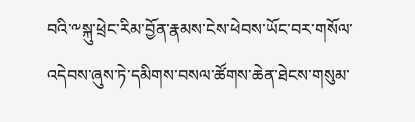བའི་༸སྐུ་ཕྲེང་རིམ་བྱོན་རྣམས་ངེས་ཕེབས་ཡོང་བར་གསོལ་འདེབས་ཞུས་ཏེ་དམིགས་བསལ་ཚོགས་ཆེན་ཐེངས་གསུམ་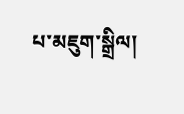པ་མཇུག་སྒྲིལ།